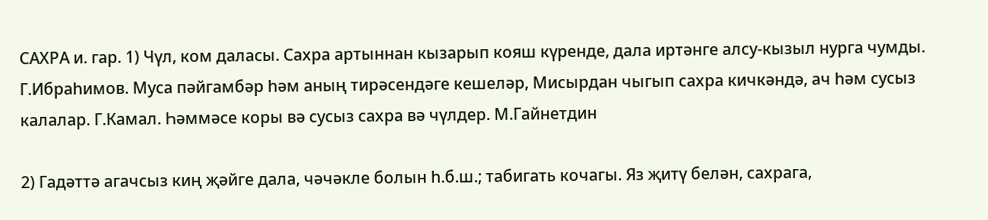САХРА и. гар. 1) Чүл, ком даласы. Сахра артыннан кызарып кояш күренде, дала иртәнге алсу-кызыл нурга чумды. Г.Ибраһимов. Муса пәйгамбәр һәм аның тирәсендәге кешеләр, Мисырдан чыгып сахра кичкәндә, ач һәм сусыз калалар. Г.Камал. Һәммәсе коры вә сусыз сахра вә чүлдер. М.Гайнетдин

2) Гадәттә агачсыз киң җәйге дала, чәчәкле болын һ.б.ш.; табигать кочагы. Яз җитү белән, сахрага,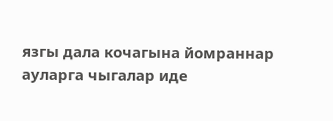язгы дала кочагына йомраннар ауларга чыгалар иде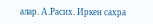алар. А.Расих. Иркен сахра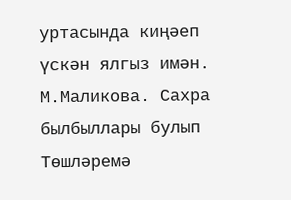уртасында киңәеп үскән ялгыз имән. М.Маликова. Сахра былбыллары булып Төшләремә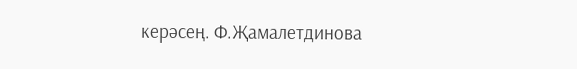керәсең. Ф.Җамалетдинова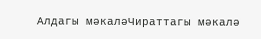Алдагы мәкаләЧираттагы мәкалә